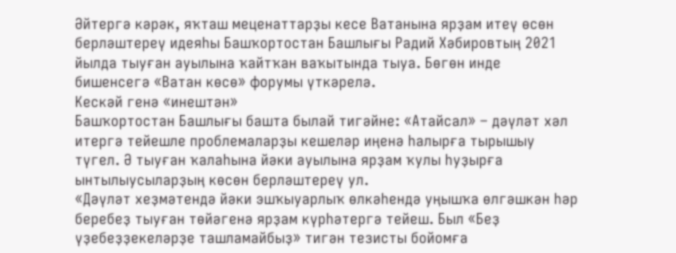Әйтергә кәрәк, яҡташ меценаттарҙы кесе Ватанына ярҙам итеү өсөн берләштереү идеяһы Башҡортостан Башлығы Радий Хәбировтың 2021 йылда тыуған ауылына ҡайтҡан ваҡытында тыуа. Бөгөн инде бишенсегә «Ватан көсө» форумы үткәрелә.
Кескәй генә «инештән»
Башҡортостан Башлығы башта былай тигәйне: «Атайсал» – дәүләт хәл итергә тейешле проблемаларҙы кешеләр иңенә һалырға тырышыу түгел. Ә тыуған ҡалаһына йәки ауылына ярҙам ҡулы һуҙырға ынтылыусыларҙың көсөн берләштереү ул.
«Дәүләт хеҙмәтендә йәки эшҡыуарлыҡ өлкәһендә уңышҡа өлгәшкән һәр беребеҙ тыуған төйәгенә ярҙам күрһәтергә тейеш. Был «Беҙ үҙебеҙҙекеләрҙе ташламайбыҙ» тигән тезисты бойомға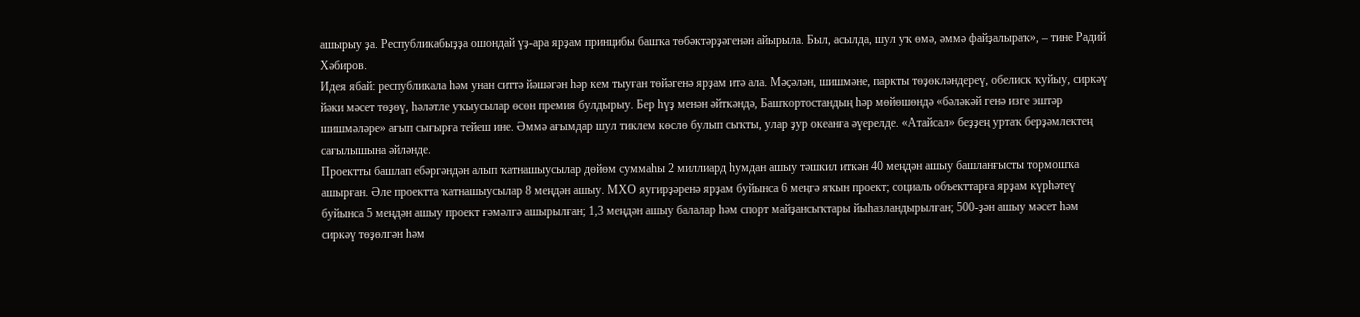ашырыу ҙа. Республикабыҙҙа ошондай үҙ-ара ярҙам принцибы башҡа төбәктәрҙәгенән айырыла. Был, асылда, шул уҡ өмә, әммә файҙалыраҡ», – тине Радий Хәбиров.
Идея ябай: республикала һәм унан ситтә йәшәгән һәр кем тыуған төйәгенә ярҙам итә ала. Мәҫәлән, шишмәне, паркты төҙөкләндереү, обелиск ҡуйыу, сиркәү йәки мәсет төҙөү, һәләтле уҡыусылар өсөн премия булдырыу. Бер һүҙ менән әйткәндә, Башҡортостандың һәр мөйөшөндә «бәләкәй генә изге эштәр шишмәләре» ағып сығырға тейеш ине. Әммә ағымдар шул тиклем көслө булып сыҡты, улар ҙур океанға әүерелде. «Атайсал» беҙҙең уртаҡ берҙәмлектең сағылышына әйләнде.
Проектты башлап ебәргәндән алып ҡатнашыусылар дөйөм суммаһы 2 миллиард һумдан ашыу тәшкил иткән 40 меңдән ашыу башланғысты тормошҡа ашырған. Әле проектта ҡатнашыусылар 8 меңдән ашыу. МХО яугирҙәренә ярҙам буйынса 6 меңгә яҡын проект; социаль объекттарға ярҙам күрһәтеү буйынса 5 меңдән ашыу проект ғәмәлгә ашырылған; 1,3 меңдән ашыу балалар һәм спорт майҙансыҡтары йыһазландырылған; 500-ҙән ашыу мәсет һәм сиркәү төҙөлгән һәм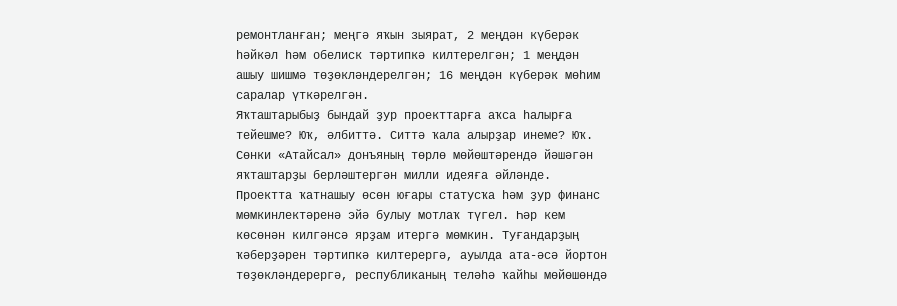ремонтланған; меңгә яҡын зыярат, 2 меңдән күберәк һәйкәл һәм обелиск тәртипкә килтерелгән; 1 меңдән ашыу шишмә төҙөкләндерелгән; 16 меңдән күберәк мөһим саралар үткәрелгән.
Яҡташтарыбыҙ бындай ҙур проекттарға аҡса һалырға тейешме? Юҡ, әлбиттә. Ситтә ҡала алырҙар инеме? Юҡ. Сөнки «Атайсал» донъяның төрлө мөйөштәрендә йәшәгән яҡташтарҙы берләштергән милли идеяға әйләнде.
Проектта ҡатнашыу өсөн юғары статусҡа һәм ҙур финанс мөмкинлектәренә эйә булыу мотлаҡ түгел. Һәр кем көсөнән килгәнсә ярҙам итергә мөмкин. Туғандарҙың ҡәберҙәрен тәртипкә килтерергә, ауылда ата-әсә йортон төҙөкләндерергә, республиканың теләһә ҡайһы мөйөшөндә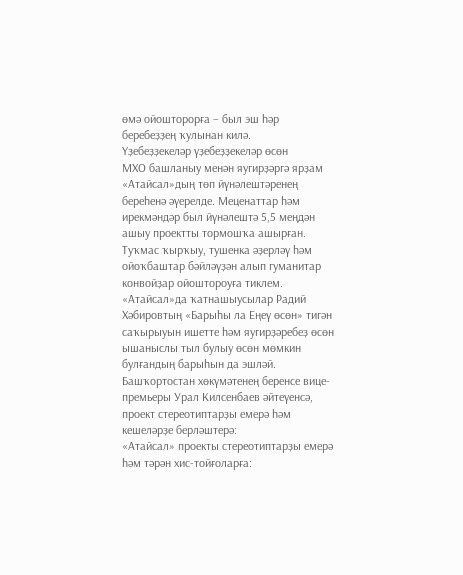өмә ойошторорға – был эш һәр беребеҙҙең ҡулынан килә.
Үҙебеҙҙекеләр үҙебеҙҙекеләр өсөн
МХО башланыу менән яугирҙәргә ярҙам «Атайсал»дың төп йүнәлештәренең береһенә әүерелде. Меценаттар һәм ирекмәндәр был йүнәлештә 5,5 меңдән ашыу проектты тормошҡа ашырған. Туҡмас ҡырҡыу, тушенка әҙерләү һәм ойоҡбаштар бәйләүҙән алып гуманитар конвойҙар ойоштороуға тиклем.
«Атайсал»да ҡатнашыусылар Радий Хәбировтың «Барыһы ла Еңеү өсөн» тигән саҡырыуын ишетте һәм яугирҙәребеҙ өсөн ышаныслы тыл булыу өсөн мөмкин булғандың барыһын да эшләй.
Башҡортостан хөкүмәтенең беренсе вице-премьеры Урал Килсенбаев әйтеүенсә, проект стереотиптарҙы емерә һәм кешеләрҙе берләштерә:
«Атайсал» проекты стереотиптарҙы емерә һәм тәрән хис-тойғоларға: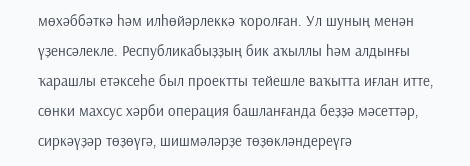мөхәббәткә һәм илһөйәрлеккә ҡоролған. Ул шуның менән үҙенсәлекле. Республикабыҙҙың бик аҡыллы һәм алдынғы ҡарашлы етәксеһе был проектты тейешле ваҡытта иғлан итте, сөнки махсус хәрби операция башланғанда беҙҙә мәсеттәр, сиркәүҙәр төҙөүгә, шишмәләрҙе төҙөкләндереүгә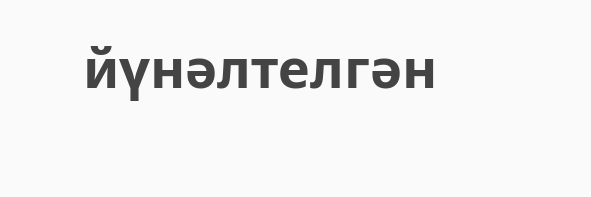йүнәлтелгән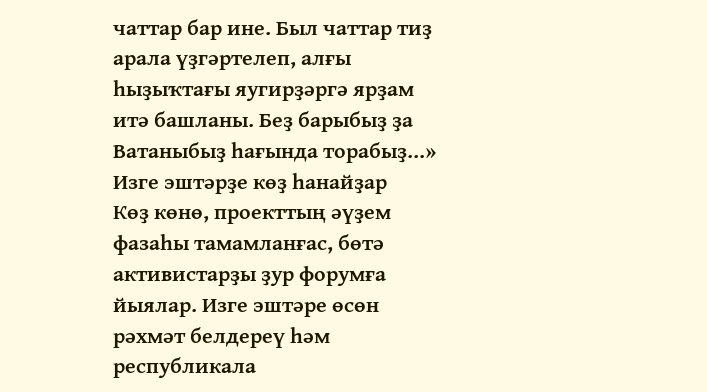чаттар бар ине. Был чаттар тиҙ арала үҙгәртелеп, алғы һыҙыҡтағы яугирҙәргә ярҙам итә башланы. Беҙ барыбыҙ ҙа Ватаныбыҙ һағында торабыҙ...»
Изге эштәрҙе көҙ һанайҙар
Көҙ көнө, проекттың әүҙем фазаһы тамамланғас, бөтә активистарҙы ҙур форумға йыялар. Изге эштәре өсөн рәхмәт белдереү һәм республикала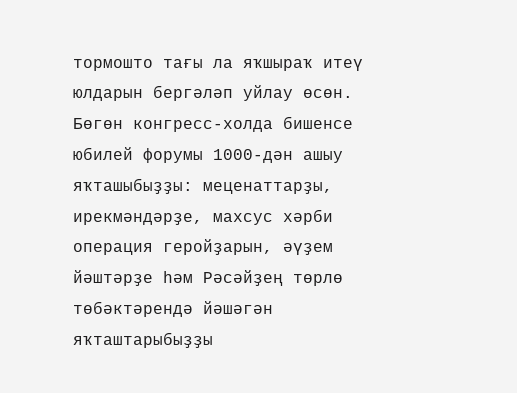тормошто тағы ла яҡшыраҡ итеү юлдарын бергәләп уйлау өсөн.
Бөгөн конгресс-холда бишенсе юбилей форумы 1000-дән ашыу яҡташыбыҙҙы: меценаттарҙы, ирекмәндәрҙе, махсус хәрби операция геройҙарын, әүҙем йәштәрҙе һәм Рәсәйҙең төрлө төбәктәрендә йәшәгән яҡташтарыбыҙҙы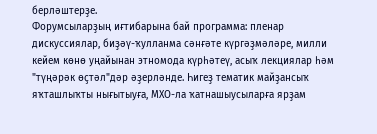берләштерҙе.
Форумсыларҙың иғтибарына бай программа: пленар дискуссиялар, биҙәү-ҡулланма сәнғәте күргәҙмәләре, милли кейем көнө уңайынан этномода күрһәтеү, асыҡ лекциялар һәм "түңәрәк өҫтәл"дәр әҙерләнде. Һигеҙ тематик майҙансыҡ яҡташлыҡты нығытыуға, МХО-ла ҡатнашыусыларға ярҙам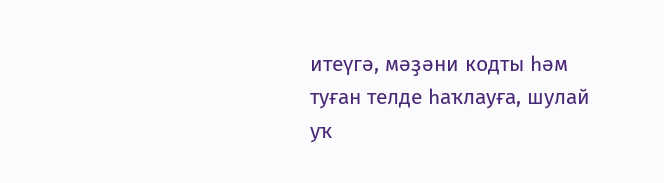итеүгә, мәҙәни кодты һәм туған телде һаҡлауға, шулай уҡ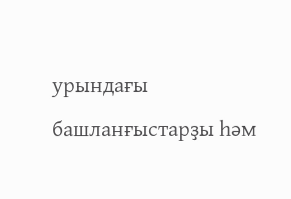урындағы башланғыстарҙы һәм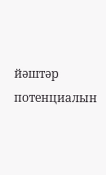йәштәр потенциалын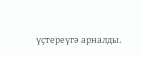үҫтереүгә арналды.